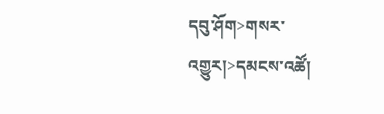དབུ་ཤོག>གསར་འགྱུར།>དམངས་འཚོ།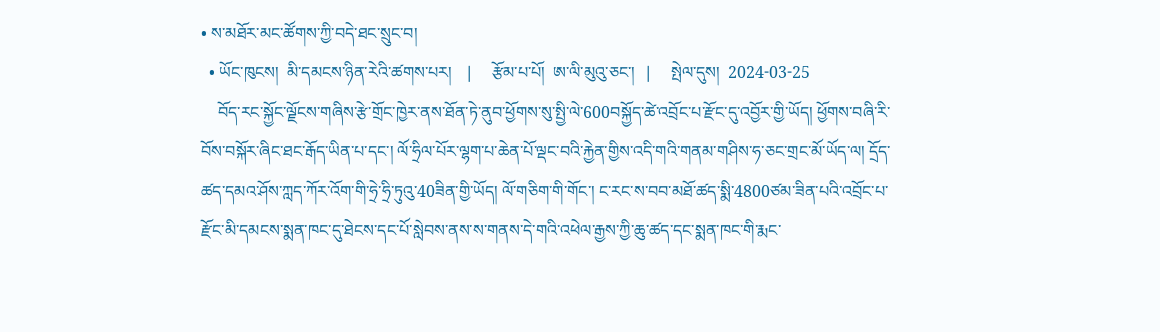• ས་མཐོར་མང་ཚོགས་ཀྱི་བདེ་ཐང་སྲུང་བ།
  • ཡོང་ཁུངས།  མི་དམངས་ཉིན་རེའི་ཚགས་པར།    |     རྩོམ་པ་པོ།  ཨ་ལི་མུའུ་ཅང་།   |     སྤེལ་དུས།  2024-03-25
    བོད་རང་སྐྱོང་ལྗོངས་གཞིས་རྩེ་གྲོང་ཁྱེར་ནས་ཐོན་ཏེ་ནུབ་ཕྱོགས་སུ་སྤྱི་ལེ་600བསྐྱོད་ཚེ་འབྲོང་པ་རྫོང་དུ་འབྱོར་གྱི་ཡོད། ཕྱོགས་བཞི་རི་བོས་བསྐོར་ཞིང་ཐང་རྒོད་ཡིན་པ་དང་། ལོ་ཧྲིལ་པོར་ལྷག་པ་ཆེན་པོ་ལྡང་བའི་རྐྱེན་གྱིས་འདི་གའི་གནམ་གཤིས་ཧ་ཅང་གྲང་མོ་ཡོད་ལ། དྲོད་ཚད་དམའ་ཤོས་ཀླད་ཀོར་འོག་གི་ཧྲེ་ཧྲི་ཏུའུ་40ཟིན་གྱི་ཡོད། ལོ་གཅིག་གི་གོང་། ང་རང་ས་བབ་མཐོ་ཚད་སྨི་4800ཙམ་ཟིན་པའི་འབྲོང་པ་རྫོང་མི་དམངས་སྨན་ཁང་དུ་ཐེངས་དང་པོ་སླེབས་ནས་ས་གནས་དེ་གའི་འཕེལ་རྒྱས་ཀྱི་ཆུ་ཚད་དང་སྨན་ཁང་གི་རྨང་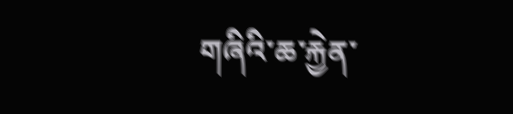གཞིའི་ཆ་རྐྱེན་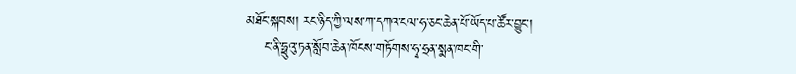མཐོང་སྐབས། རང་ཉིད་ཀྱི་ལས་ཀ་དཀའ་ངལ་ཧ་ཅང་ཆེན་པོ་ཡོད་པ་ཚོར་བྱུང་།
    ང་ནི་ཧྥུའུ་ཏན་སློབ་ཆེན་ཁོངས་གཏོགས་ཧྭ་ཧྲན་སྨན་ཁང་གི་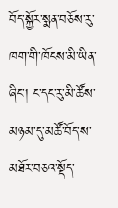བོད་སྐྱོར་སྨན་བཅོས་རུ་ཁག་གི་ཁོངས་མི་ཡིན་ཞིང་། ང་དང་རུ་མི་ཚོས་མཉམ་དུ་མཚོ་བོད་ས་མཐོར་བཅའ་སྡོད་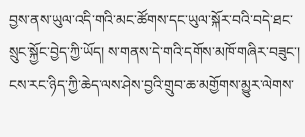བྱས་ནས་ཡུལ་འདི་གའི་མང་ཚོགས་དང་ཡུལ་སྐོར་བའི་བདེ་ཐང་སྲུང་སྐྱོང་བྱེད་ཀྱི་ཡོད། ས་གནས་དེ་གའི་དགོས་མཁོ་གཞིར་བཟུང་། ངས་རང་ཉིད་ཀྱི་ཆེད་ལས་ཤེས་བྱའི་གྲུབ་ཆ་མགྱོགས་མྱུར་ལེགས་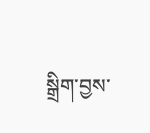སྒྲིག་བྱས་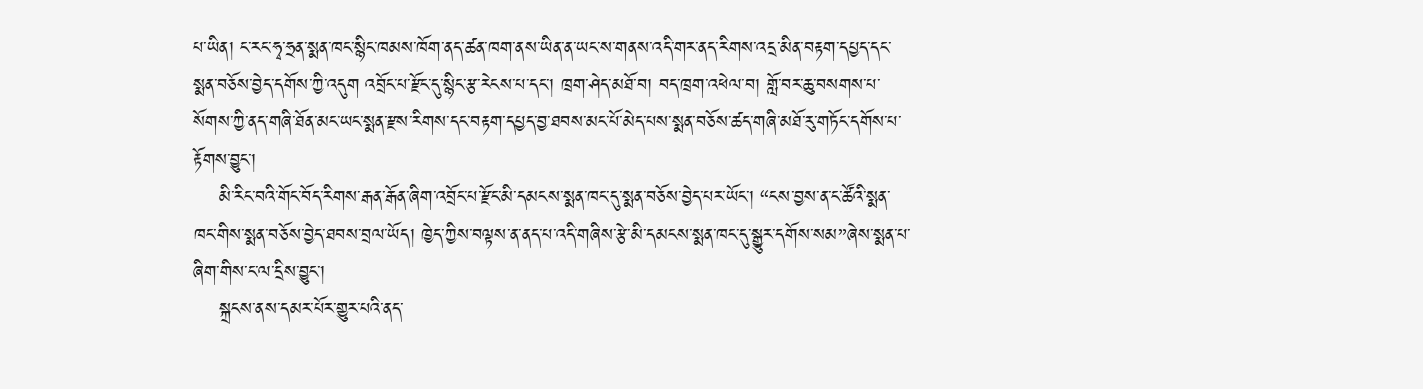པ་ཡིན། ང་རང་ཧྭ་ཧྲན་སྨན་ཁང་སྙིང་ཁམས་ཁོག་ནད་ཚན་ཁག་ནས་ཡིན་ན་ཡང་ས་གནས་འདི་གར་ནད་རིགས་འདྲ་མིན་བརྟག་དཔྱད་དང་སྨན་བཅོས་བྱེད་དགོས་ཀྱི་འདུག འབྲོང་པ་རྫོང་དུ་སྙིང་རྩ་རེངས་པ་དང་། ཁྲག་ཤེད་མཐོ་བ། བད་ཁྲག་འཕེལ་བ། གློ་བར་ཆུ་བསགས་པ་སོགས་ཀྱི་ནད་གཞི་ཐོན་མང་ཡང་སྨན་རྫས་རིགས་དང་བརྟག་དཔྱད་བྱ་ཐབས་མང་པོ་མེད་པས་སྨན་བཅོས་ཚད་གཞི་མཐོ་རུ་གཏོང་དགོས་པ་རྟོགས་བྱུང་།
    མི་རིང་བའི་གོང་བོད་རིགས་རྒན་རྒོན་ཞིག་འབྲོང་པ་རྫོང་མི་དམངས་སྨན་ཁང་དུ་སྨན་བཅོས་བྱེད་པར་ཡོང་། “ངས་བྱས་ན་ང་ཚོའི་སྨན་ཁང་གིས་སྨན་བཅོས་བྱེད་ཐབས་བྲལ་ཡོད། ཁྱེད་ཀྱིས་བལྟས་ན་ནད་པ་འདི་གཞིས་རྩེ་མི་དམངས་སྨན་ཁང་དུ་སྒྱུར་དགོས་སམ”ཞེས་སྨན་པ་ཞིག་གིས་ང་ལ་དྲིས་བྱུང་།
    སྐྲངས་ནས་དམར་པོར་གྱུར་པའི་ནད་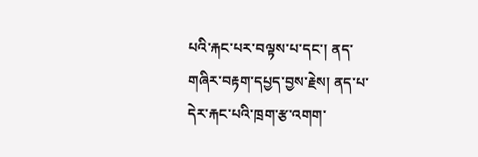པའི་རྐང་པར་བལྟས་པ་དང་། ནད་གཞིར་བརྟག་དཔྱད་བྱས་རྗེས། ནད་པ་དེར་རྐང་པའི་ཁྲག་རྩ་འགག་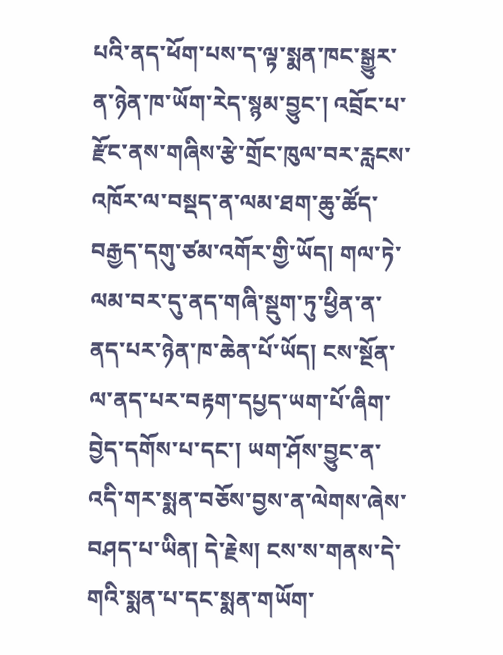པའི་ནད་ཕོག་པས་ད་ལྟ་སྨན་ཁང་སྒྱུར་ན་ཉེན་ཁ་ཡོག་རེད་སྙམ་བྱུང་། འབྲོང་པ་རྫོང་ནས་གཞིས་རྩེ་གྲོང་ཁུལ་བར་རླངས་འཁོར་ལ་བསྡད་ན་ལམ་ཐག་ཆུ་ཚོད་བརྒྱད་དགུ་ཙམ་འགོར་གྱི་ཡོད། གལ་ཏེ་ལམ་བར་དུ་ནད་གཞི་སྡུག་ཏུ་ཕྱིན་ན་ནད་པར་ཉེན་ཁ་ཆེན་པོ་ཡོད། ངས་སྔོན་ལ་ནད་པར་བརྟག་དཔྱད་ཡག་པོ་ཞིག་བྱེད་དགོས་པ་དང་། ཡག་ཤོས་བྱུང་ན་འདི་གར་སྨན་བཅོས་བྱས་ན་ལེགས་ཞེས་བཤད་པ་ཡིན། དེ་རྗེས། ངས་ས་གནས་དེ་གའི་སྨན་པ་དང་སྨན་གཡོག་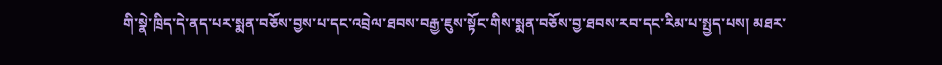གི་སྣེ་ཁྲིད་དེ་ནད་པར་སྨན་བཅོས་བྱས་པ་དང་འབྲེལ་ཐབས་བརྒྱ་ཇུས་སྟོང་གིས་སྨན་བཅོས་བྱ་ཐབས་རབ་དང་རིམ་པ་སྤྱད་པས། མཐར་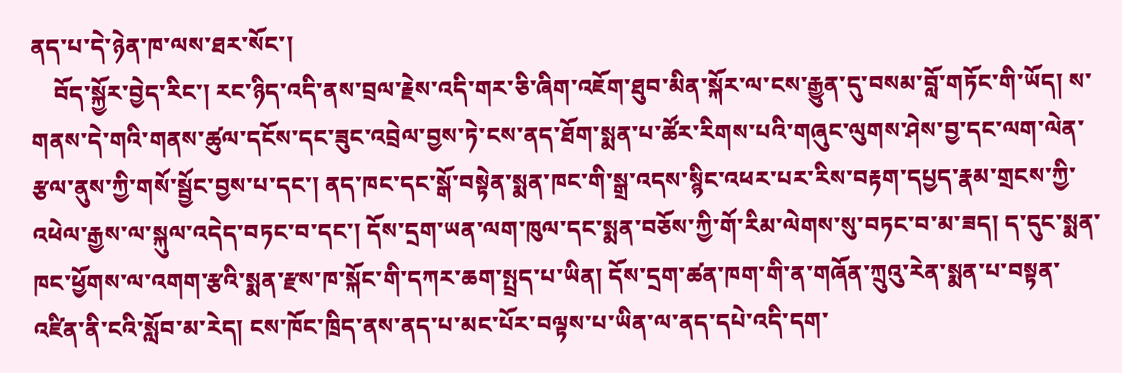ནད་པ་དེ་ཉེན་ཁ་ལས་ཐར་སོང་།
    བོད་སྐྱོར་བྱེད་རིང་། རང་ཉིད་འདི་ནས་བྲལ་རྗེས་འདི་གར་ཅི་ཞིག་འཇོག་ཐུབ་མིན་སྐོར་ལ་ངས་རྒྱུན་དུ་བསམ་བློ་གཏོང་གི་ཡོད། ས་གནས་དེ་གའི་གནས་ཚུལ་དངོས་དང་ཟུང་འབྲེལ་བྱས་ཏེ་ངས་ནད་ཐོག་སྨན་པ་ཚོར་རིགས་པའི་གཞུང་ལུགས་ཤེས་བྱ་དང་ལག་ལེན་རྩལ་ནུས་ཀྱི་གསོ་སྦྱོང་བྱས་པ་དང་། ནད་ཁང་དང་སྒོ་བསྟེན་སྨན་ཁང་གི་སྒྲ་འདས་སྙིང་འཕར་པར་རིས་བརྟག་དཔྱད་རྣམ་གྲངས་ཀྱི་འཕེལ་རྒྱས་ལ་སྐུལ་འདེད་བཏང་བ་དང་། དོས་དྲག་ཡན་ལག་ཁུལ་དང་སྨན་བཅོས་ཀྱི་གོ་རིམ་ལེགས་སུ་བཏང་བ་མ་ཟད། ད་དུང་སྨན་ཁང་ཕྱོགས་ལ་འགག་རྩའི་སྨན་རྫས་ཁ་སྐོང་གི་དཀར་ཆག་སྤྲད་པ་ཡིན། དོས་དྲག་ཚན་ཁག་གི་ན་གཞོན་ཀྲུའུ་རེན་སྨན་པ་བསྟན་འཛིན་ནི་ངའི་སློབ་མ་རེད། ངས་ཁོང་ཁྲིད་ནས་ནད་པ་མང་པོར་བལྟས་པ་ཡིན་ལ་ནད་དཔེ་འདི་དག་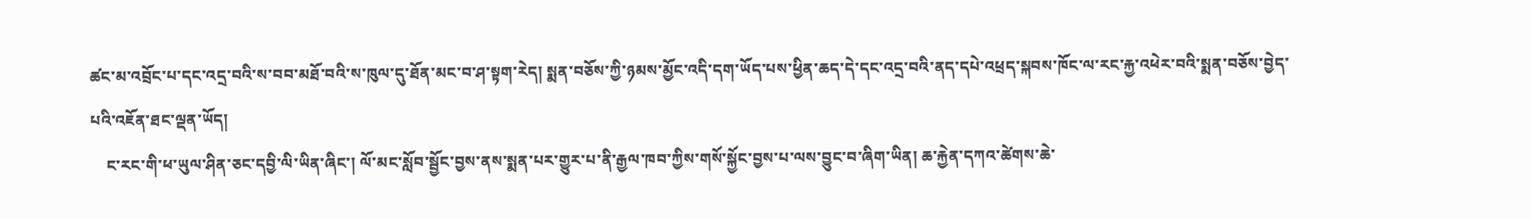ཚང་མ་འབྲོང་པ་དང་འདྲ་བའི་ས་བབ་མཐོ་བའི་ས་ཁུལ་དུ་ཐོན་མང་བ་ཤ་སྟག་རེད། སྨན་བཅོས་ཀྱི་ཉམས་མྱོང་འདི་དག་ཡོད་པས་ཕྱིན་ཆད་དེ་དང་འདྲ་བའི་ནད་དཔེ་འཕྲད་སྐབས་ཁོང་ལ་རང་རྐྱ་འཕེར་བའི་སྨན་བཅོས་བྱེད་པའི་འཇོན་ཐང་ལྡན་ཡོད།
    ང་རང་གི་ཕ་ཡུལ་ཤིན་ཅང་དབྱི་ལི་ཡིན་ཞིང་། ལོ་མང་སློབ་སྦྱོང་བྱས་ནས་སྨན་པར་གྱུར་པ་ནི་རྒྱལ་ཁབ་ཀྱིས་གསོ་སྐྱོང་བྱས་པ་ལས་བྱུང་བ་ཞིག་ཡིན། ཆ་རྐྱེན་དཀའ་ཚེགས་ཆེ་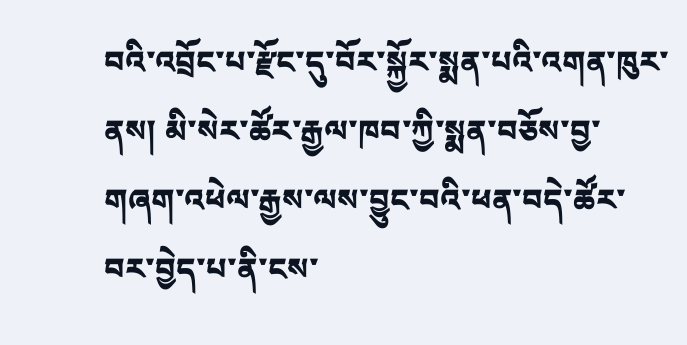བའི་འབྲོང་པ་རྫོང་དུ་བོར་སྐྱོར་སྨན་པའི་འགན་ཁུར་ནས། མི་སེར་ཚོར་རྒྱལ་ཁབ་ཀྱི་སྨན་བཅོས་བྱ་གཞག་འཕེལ་རྒྱས་ལས་བྱུང་བའི་ཕན་བདེ་ཚོར་བར་བྱེད་པ་ནི་ངས་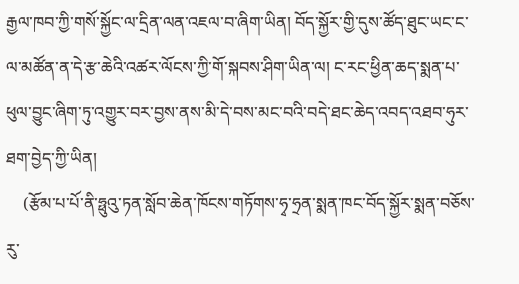རྒྱལ་ཁབ་ཀྱི་གསོ་སྐྱོང་ལ་དྲིན་ལན་འཇལ་བ་ཞིག་ཡིན། བོད་སྐྱོར་གྱི་དུས་ཚོད་ཐུང་ཡང་ང་ལ་མཚོན་ན་དེ་རྩ་ཆེའི་འཚར་ལོངས་ཀྱི་གོ་སྐབས་ཤིག་ཡིན་ལ། ང་རང་ཕྱིན་ཆད་སྨན་པ་ཕུལ་བྱུང་ཞིག་ཏུ་འགྱུར་བར་བྱས་ནས་མི་དེ་བས་མང་བའི་བདེ་ཐང་ཆེད་འབད་འཐབ་ཧུར་ཐག་བྱེད་ཀྱི་ཡིན།
    (རྩོམ་པ་པོ་ནི་ཧྥུའུ་ཏན་སློབ་ཆེན་ཁོངས་གཏོགས་ཧྭ་ཧྲན་སྨན་ཁང་བོད་སྐྱོར་སྨན་བཅོས་རུ་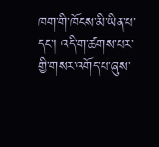ཁག་གི་ཁོངས་མི་ཡིན་པ་དང་། འདི་ག་ཚགས་པར་གྱི་གསར་འགོད་པ་ཞུས་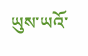ཡུས་ཡའོ་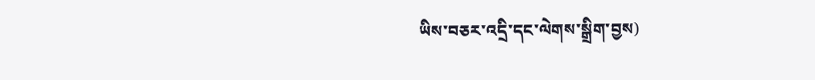ཡིས་བཅར་འདྲི་དང་ལེགས་སྒྲིག་བྱས)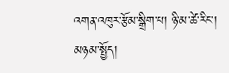འགན་འཁུར་རྩོམ་སྒྲིག་པ། ཉི་མ་ཚེ་རིང་།
མཉམ་སྤྱོད།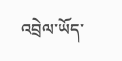འབྲེལ་ཡོད་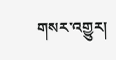གསར་འགྱུར།